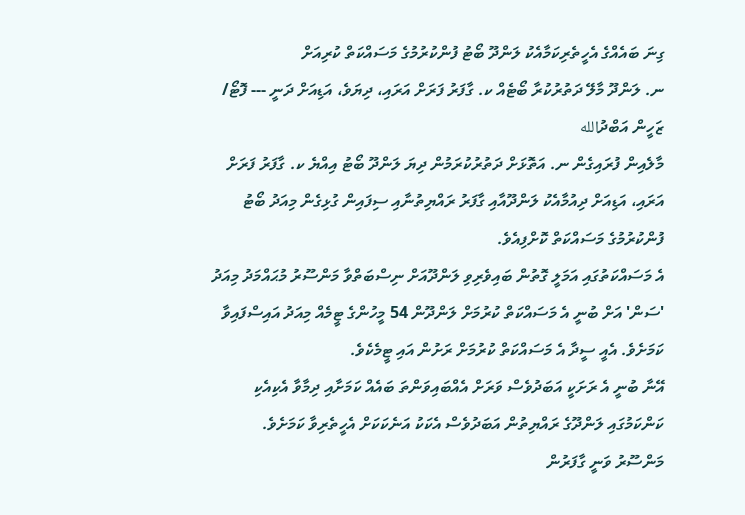ގިނަ ބައެއްގެ އެހީތެރިކަމާއެކު ލަންދޫ ބޯޓު ފުންކުރުމުގެ މަސައްކަތް ކުރިއަށް
ނ. ލަންދޫ މާލޭ ދަތުރުކުރާ ބޯޓެއް ކ. ގާފަރު ފަރަށް އަރައި، ދިޔަވެ، އަޑިއަށް ދަނީ --- ފޮޓޯ/ ޒަހީން އަބްދުالله
މާލެއިން ފުރައިގެން ނ. އަތޮޅަށް ދަތުރުކުރަމުން ދިޔަ ލަންދޫ ބޯޓު އިއްޔެ ކ. ގާފަރު ފަރަށް އަރައި، އަޑިއަށް ދިއުމާއެކު ލަންދޫއާއި ގާފަރު ރައްޔިތުނާއި ސިފައިން ގުޅިގެން މިއަދު ބޯޓު ފުންކުރުމުގެ މަސައްކަތް ކޮށްފިއެވެ.
އެ މަސައްކަތުގައި އަމަލީ ގޮތުން ބައިވެރިވި ލަންދޫއަށް ނިސްބަތްވާ މަންސޫރު މުޙައްމަދު މިއަދު 'ސަން' އަށް ބުނީ އެ މަސައްކަތް ކުރުމަށް ލަންދޫން 54 މީހުންގެ ޓީމެއް މިއަދު އައިސްފައިވާ ކަމަށެވެ. އެއީ ސީދާ އެ މަސައްކަތް ކުރުމަށް ރަށުން އައި ޓީމެކެވެ.
އޭނާ ބުނީ އެ ރަށަކީ އަބަދުވެސް ވަރަށް އެއްބައިވަންތަ ބައެއް ކަމަށާއި ދިމާވާ އެކިއެކި ކަންކަމުގައި ލަންދޫގެ ރައްޔިތުން އަބަދުވެސް އެކަކު އަނެކަކަށް އެހީތެރިވާ ކަމަށެވެ.
މަންސޫރު ވަނީ ގާފަރުން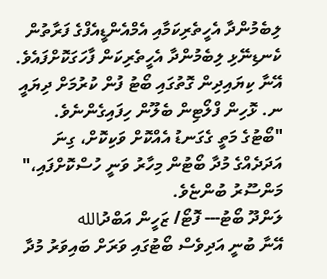ލިބެމުންދާ އެހީތެރިކަމާއި އެމްއެންޑީއެފްގެ ފަރާތުން ކެނޑިނޭޅި ލިބެމުންދާ އެހީތެރިކަން ފާހަގަކޮށްފައެވެ. އޭނާ ކިޔައިދިން ގޮތުގައި ބޯޓު ފުން ކުރުމަށް ދިޔައީ ނ. ޅޮހިން ފްލޯޓިން ބެލޫން ހިފައިގެންނެވެ.
"ބޯޓުގެ މަތީ ގެގަނޑު އެއްކޮށް ވަކިކޮށް، ގިނަ އަދަދެއްގެ މުދާ ބޯޓުން މިހާރު ވަނީ ހުސްކޮށްފައި،" މަންސޫރު ބުންޏެވެ.
ލަންދޫ ބޯޓު--- ފޮޓޯ/ ޒަހީން އަބްދުالله
އޭނާ ބުނީ އަދިވެސް ބޯޓުގައި ވަރަށް ބައިވަރު މުދާ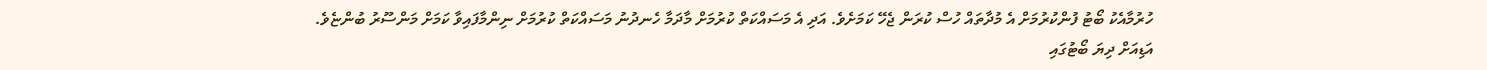ހުރުމާއެކު ބޯޓު ފުންކުރުމަށް އެ މުދާތައް ހުސް ކުރަން ޖެހޭ ކަމަށެވެ. އަދި އެ މަސައްކަތް ކުރުމަށް މާދަމާ ހެނދުނު މަސައްކަތް ކުރުމަށް ނިންމާފައިވާ ކަމަށް މަންސޫރު ބުންޏެވެ.
އަޑިއަށް ދިޔަ ބޯޓުގައި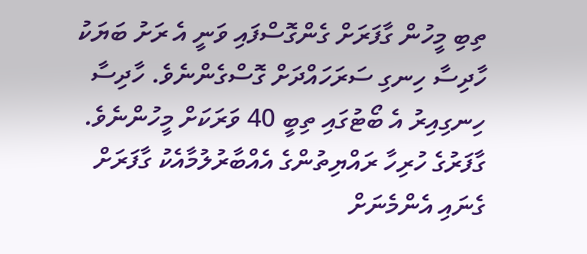ތިބި މީހުން ގާފަރަށް ގެންގޮސްފައި ވަނީ އެ ރަށު ބަޔަކު ހާދިސާ ހިނގި ސަރަހައްދަށް ގޮސްގެންނެވެ. ހާދިސާ ހިނގިއިރު އެ ބޯޓުގައި ތިބީ 40 ވަރަކަށް މީހުންނެވެ.
ގާފަރުގެ ހުރިހާ ރައްޔިތުންގެ އެއްބާރުލުމާއެކު ގާފަރަށް ގެނައި އެންމެނަށް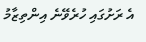އެ ރަށުގައި ހުރެވޭނެ އިންތިޒާމު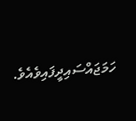ހަމަޖައްސައިދީފައިވެއެވެ.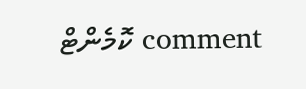comment ކޮމެންޓް